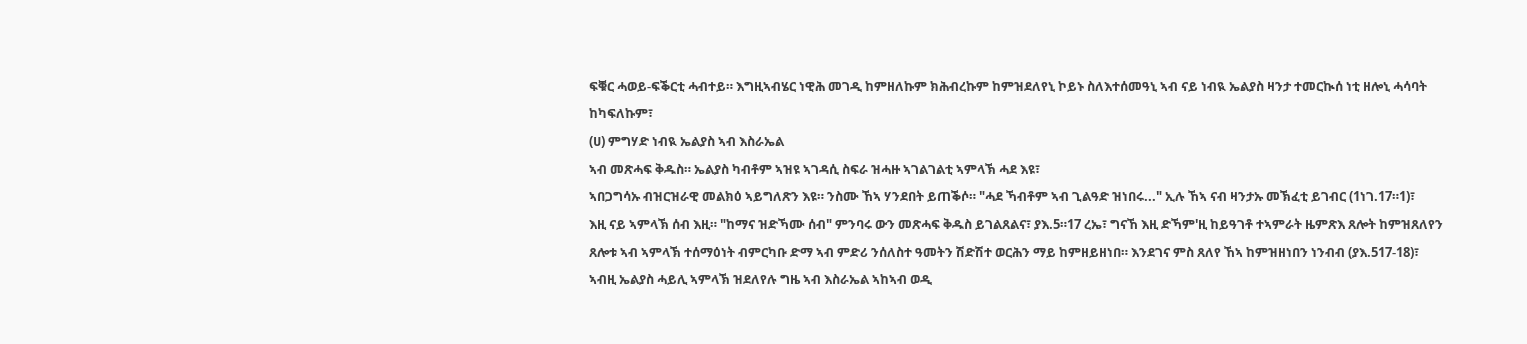ፍቑር ሓወይ-ፍቕርቲ ሓብተይ። እግዚኣብሄር ነዊሕ መገዲ ከምዘለኩም ክሕብረኩም ከምዝደለየኒ ኮይኑ ስለእተሰመዓኒ ኣብ ናይ ነብዪ ኤልያስ ዛንታ ተመርኲሰ ነቲ ዘሎኒ ሓሳባት ከካፍለኩም፣
(ሀ) ምግሃድ ነብዪ ኤልያስ ኣብ እስራኤል
ኣብ መጽሓፍ ቅዱስ። ኤልያስ ካብቶም ኣዝዩ ኣገዳሲ ስፍራ ዝሓዙ ኣገልገልቲ ኣምላኽ ሓደ እዩ፣
ኣበጋግሳኡ ብዝርዝራዊ መልክዕ ኣይግለጽን እዩ። ንስሙ ኸኣ ሃንደበት ይጠቕሶ። "ሓደ ኻብቶም ኣብ ጊልዓድ ዝነበሩ..." ኢሉ ኸኣ ናብ ዛንታኡ መኽፈቲ ይገብር (1ነገ.17።1)፣
እዚ ናይ ኣምላኽ ሰብ እዚ። "ከማና ዝድኻሙ ሰብ" ምንባሩ ውን መጽሓፍ ቅዱስ ይገልጸልና፣ ያእ.5።17 ረኤ፣ ግናኸ እዚ ድኻም'ዚ ከይዓገቶ ተኣምራት ዜምጽእ ጸሎት ከምዝጸለየን ጸሎቱ ኣብ ኣምላኽ ተሰማዕነት ብምርካቡ ድማ ኣብ ምድሪ ንሰለስተ ዓመትን ሽድሽተ ወርሕን ማይ ከምዘይዘነበ። እንደገና ምስ ጸለየ ኸኣ ከምዝዘነበን ነንብብ (ያእ.517-18)፣
ኣብዚ ኤልያስ ሓይሊ ኣምላኽ ዝደለየሉ ግዜ ኣብ እስራኤል ኣከኣብ ወዲ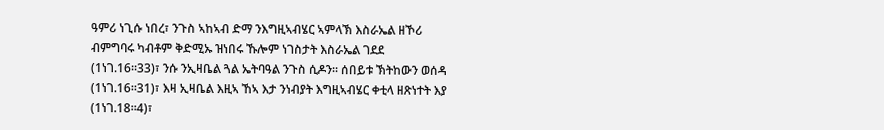ዓምሪ ነጊሱ ነበረ፣ ንጉስ ኣከኣብ ድማ ንእግዚኣብሄር ኣምላኽ እስራኤል ዘኾሪ ብምግባሩ ካብቶም ቅድሚኡ ዝነበሩ ኹሎም ነገስታት እስራኤል ገደደ (1ነገ.16።33)፣ ንሱ ንኢዛቤል ጓል ኤትባዓል ንጉስ ሲዶን። ሰበይቱ ኽትከውን ወሰዳ (1ነገ.16።31)፣ እዛ ኢዛቤል እዚኣ ኸኣ እታ ንነብያት እግዚኣብሄር ቀቲላ ዘጽነተት እያ (1ነገ.18።4)፣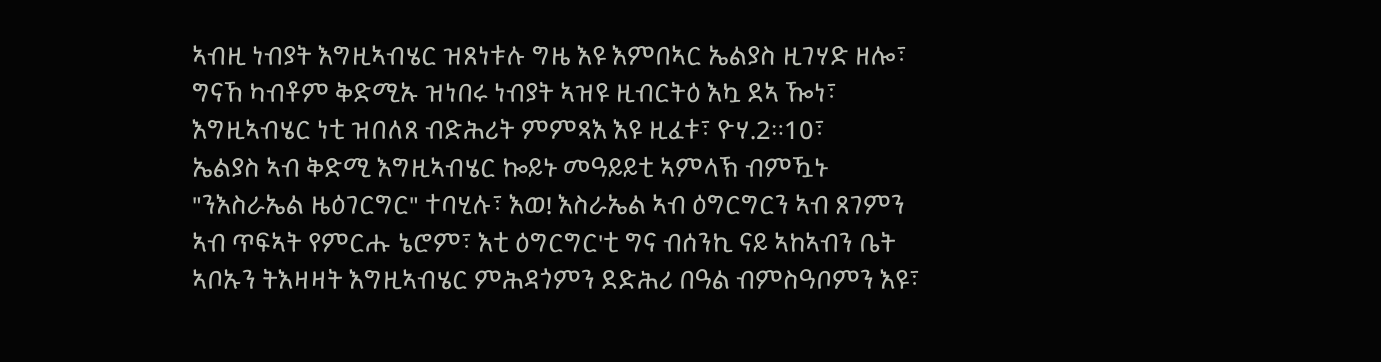ኣብዚ ነብያት እግዚኣብሄር ዝጸነቱሉ ግዜ እዩ እምበኣር ኤልያስ ዚገሃድ ዘሎ፣ ግናኸ ካብቶም ቅድሚኡ ዝነበሩ ነብያት ኣዝዩ ዚብርትዕ እኳ ደኣ ዀነ፣ እግዚኣብሄር ነቲ ዝበለጸ ብድሕሪት ምምጻእ እዩ ዚፈቱ፣ ዮሃ.2።10፣
ኤልያስ ኣብ ቅድሚ እግዚኣብሄር ኰይኑ መዓይይቲ ኣምላኽ ብምዃኑ "ንእስራኤል ዜዕገርግር" ተባሂሉ፣ እወ! እስራኤል ኣብ ዕግርግርን ኣብ ጸገምን ኣብ ጥፍኣት የምርሑ ኔሮም፣ እቲ ዕግርግር'ቲ ግና ብሰንኪ ናይ ኣከኣብን ቤት ኣቦኡን ትእዛዛት እግዚኣብሄር ምሕዳጎምን ደድሕሪ በዓል ብምስዓቦምን እዩ፣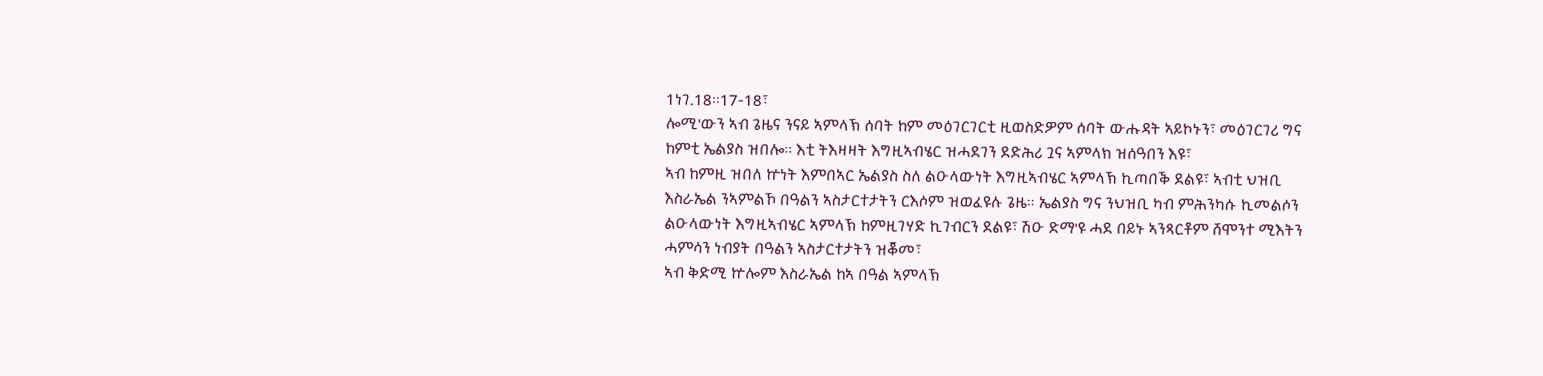1ነገ.18።17-18፣
ሎሚ'ውን ኣብ ጌዜና ንናይ ኣምላኽ ሰባት ከም መዕገርገርቲ ዚወስድዎም ሰባት ውሑዳት ኣይኮኑን፣ መዕገርገሪ ግና ከምቲ ኤልያስ ዝበሎ። እቲ ትእዛዛት እግዚኣብሄር ዝሓደገን ደድሕሪ ጓና ኣምላክ ዝሰዓበን እዩ፣
ኣብ ከምዚ ዝበለ ኵነት እምበኣር ኤልያስ ስለ ልዑላውነት እግዚኣብሄር ኣምላኽ ኪጣበቕ ደልዩ፣ ኣብቲ ህዝቢ እስራኤል ንኣምልኾ በዓልን ኣስታርተታትን ርእሶም ዝወፈዩሉ ጌዜ። ኤልያስ ግና ንህዝቢ ካብ ምሕንካሱ ኪመልሶን ልዑላውነት እግዚኣብሄር ኣምላኽ ከምዚገሃድ ኪገብርን ደልዩ፣ ሽዑ ድማ'ዩ ሓደ በይኑ ኣንጻርቶም ሸሞንተ ሚእትን ሓምሳን ነብያት በዓልን ኣስታርተታትን ዝቖመ፣
ኣብ ቅድሚ ኵሎም እስራኤል ከኣ በዓል ኣምላኽ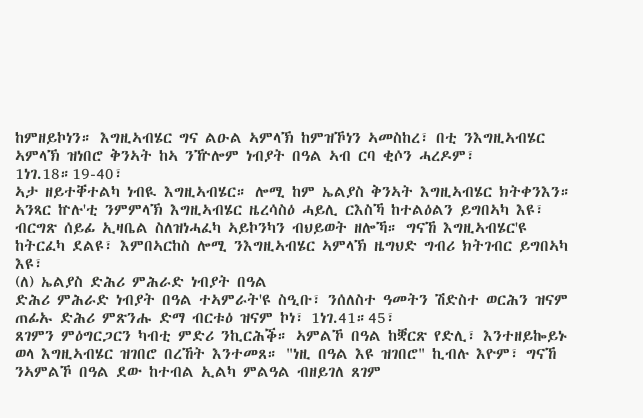ከምዘይኮነን። እግዚኣብሄር ግና ልዑል ኣምላኽ ከምዝኾነን ኣመስከረ፣ በቲ ንእግዚኣብሄር ኣምላኽ ዝነበሮ ቅንኣት ከኣ ንዅሎም ነብያት በዓል ኣብ ርባ ቂሶን ሓረዶም፣ 1ነገ.18።19-40፣
ኣታ ዘይተቐተልካ ነብዪ እግዚኣብሄር። ሎሚ ከም ኤልያስ ቅንኣት እግዚኣብሄር ክትቀንእን። ኣንጻር ኵሉ'ቲ ንምምላኽ እግዚኣብሄር ዜረሳስዕ ሓይሊ ርእስኻ ከተልዕልን ይግበኣካ እዩ፣
ብርግጽ ሰይፊ ኢዛቤል ስለዝነሓፈካ ኣይኮንካን ብህይወት ዘሎኻ። ግናኸ እግዚኣብሄር'ዩ ከትርፈካ ደልዩ፣ እምበኣርከስ ሎሚ ንእግዚኣብሄር ኣምላኽ ዜግህድ ግብሪ ክትገብር ይግበኣካ እዩ፣
(ለ) ኤልያስ ድሕሪ ምሕራድ ነብያት በዓል
ድሕሪ ምሕራድ ነብያት በዓል ተኣምራት'ዩ ስዒቡ፣ ንሰለስተ ዓመትን ሽድስተ ወርሕን ዝናም ጠፊኡ ድሕሪ ምጽንሑ ድማ ብርቱዕ ዝናም ኮነ፣ 1ነገ.41።45፣
ጸገምን ምዕግርጋርን ካብቲ ምድሪ ንኪርሕቕ። ኣምልኾ በዓል ከቛርጽ የድሊ፣ እንተዘይኰይኑ ወላ እግዚኣብሄር ዝገበሮ በረኸት እንተመጸ። "ነዚ በዓል እዩ ዝገበሮ" ኪብሉ እዮም፣ ግናኸ ንኣምልኾ በዓል ደው ከተብል ኢልካ ምልዓል ብዘይገለ ጸገም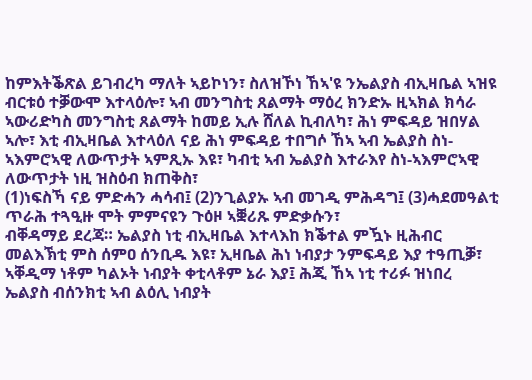ከምእትቕጽል ይገብረካ ማለት ኣይኮነን፣ ስለዝኾነ ኸኣ'ዩ ንኤልያስ ብኢዛቤል ኣዝዩ ብርቱዕ ተቓውሞ እተላዕሎ፣ ኣብ መንግስቲ ጸልማት ማዕረ ክንድኡ ዚኣክል ክሳራ ኣውሪድካስ መንግስቲ ጸልማት ከመይ ኢሉ ሸለል ኪብለካ፣ ሕነ ምፍዳይ ዝበሃል ኣሎ፣ እቲ ብኢዛቤል እተላዕለ ናይ ሕነ ምፍዳይ ተበግሶ ኸኣ ኣብ ኤልያስ ስነ-ኣእምሮኣዊ ለውጥታት ኣምጺኡ እዩ፣ ካብቲ ኣብ ኤልያስ እተራእየ ስነ-ኣእምሮኣዊ ለውጥታት ነዚ ዝስዕብ ክጠቅስ፣
(1)ነፍስኻ ናይ ምድሓን ሓሳብ፤ (2)ንጊልያኡ ኣብ መገዲ ምሕዳግ፤ (3)ሓደመዓልቲ ጥራሕ ተጓዒዙ ሞት ምምናዩን ጉዕዞ ኣቛሪጹ ምድቃሱን፣
ብቐዳማይ ደረጃ። ኤልያስ ነቲ ብኢዛቤል እተላእከ ክቕተል ምዃኑ ዚሕብር መልእኽቲ ምስ ሰምዐ ሰንቢዱ እዩ፣ ኢዛቤል ሕነ ነብያታ ንምፍዳይ እያ ተዓጢቓ፣ ኣቐዲማ ነቶም ካልኦት ነብያት ቀቲላቶም ኔራ እያ፤ ሕጂ ኸኣ ነቲ ተሪፉ ዝነበረ ኤልያስ ብሰንክቲ ኣብ ልዕሊ ነብያት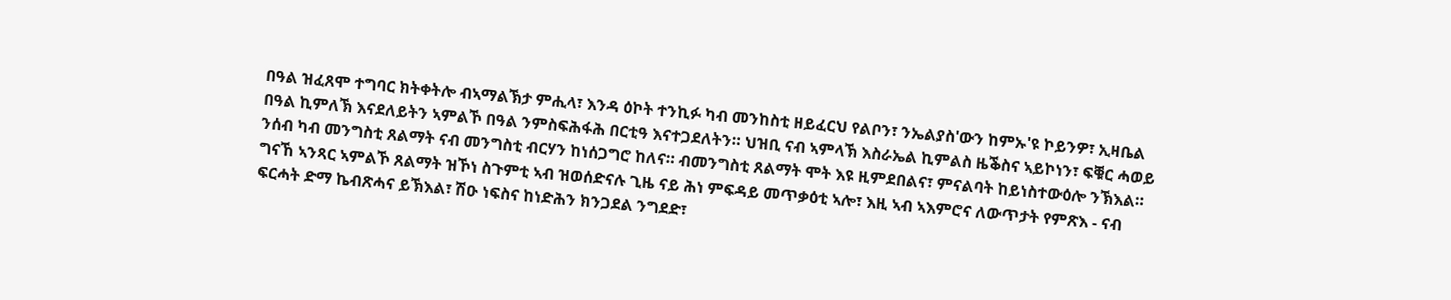በዓል ዝፈጸሞ ተግባር ክትቀትሎ ብኣማልኽታ ምሒላ፣ እንዳ ዕኮት ተንኪፉ ካብ መንከስቲ ዘይፈርህ የልቦን፣ ንኤልያስ'ውን ከምኡ'ዩ ኮይንዎ፣ ኢዛቤል በዓል ኪምለኽ እናደለይትን ኣምልኾ በዓል ንምስፍሕፋሕ በርቲዓ እናተጋደለትን። ህዝቢ ናብ ኣምላኽ እስራኤል ኪምልስ ዜቕስና ኣይኮነን፣ ፍቑር ሓወይ ንሰብ ካብ መንግስቲ ጸልማት ናብ መንግስቲ ብርሃን ከነሰጋግሮ ከለና። ብመንግስቲ ጸልማት ሞት እዩ ዚምደበልና፣ ምናልባት ከይነስተውዕሎ ንኽእል። ግናኸ ኣንጻር ኣምልኾ ጸልማት ዝኾነ ስጉምቲ ኣብ ዝወሰድናሉ ጊዜ ናይ ሕነ ምፍዳይ መጥቃዕቲ ኣሎ፣ እዚ ኣብ ኣእምሮና ለውጥታት የምጽእ - ናብ ፍርሓት ድማ ኬብጽሓና ይኽእል፣ ሽዑ ነፍስና ከነድሕን ክንጋደል ንግደድ፣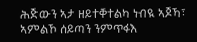ሕጅውን ኣታ ዘይተቐተልካ ነብዪ ኣጆኻ፣ ኣምልኾ ሰይጣን ንምጥፋእ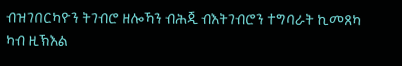ብዝገበርካዮን ትገብሮ ዘሎኻን ብሕጂ ብእትገብሮን ተግባራት ኪመጸካ ካብ ዚኽእል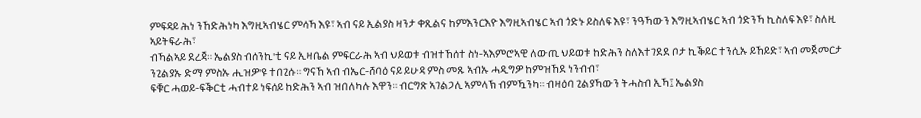ምፍዳይ ሕነ ንኸድሕነካ እግዚኣብሄር ምሳኻ እዩ፣ ኣብ ናይ ኢልያስ ዛንታ ቀጺልና ከምእንርእዮ እግዚኣብሄር ኣብ ጎድኑ ይስለፍ እዩ፣ ንዓኻውን እግዚኣብሄር ኣብ ጎድንኻ ኪስለፍ እዩ፣ ስለዚ ኣይትፍራሕ፣
ብኻልኣይ ደረጃ። ኤልያስ ብሰንኪ'ቲ ናይ ኢዛቤል ምፍርራሕ ኣብ ህይወቱ ብዝተኸሰተ ስነ-ኣእምሮኣዊ ለውጢ ህይወቱ ከድሕን ስለእተገደደ ቦታ ኪቕይር ተንሲኡ ይኸይድ፣ ኣብ መጀመርታ ንጊልያኡ ድማ ምስኡ ሒዝዎ'ዩ ተበጊሱ። ግናኸ ኣብ ብኤር-ሸባዕ ናይ ይሁዳ ምስ መጹ ኣብኡ ሓዲግዎ ከምዝኸደ ነንብብ፣
ፍቑር ሓወይ-ፍቕርቲ ሓብተይ ነፍሰይ ከድሕን ኣብ ዝበለካሉ እዋን። ብርግጽ ኣገልጋሊ ኣምላኽ ብምዃንካ። ብዛዕባ ጊልያኻውን ትሓስብ ኢኻ፤ ኤልያስ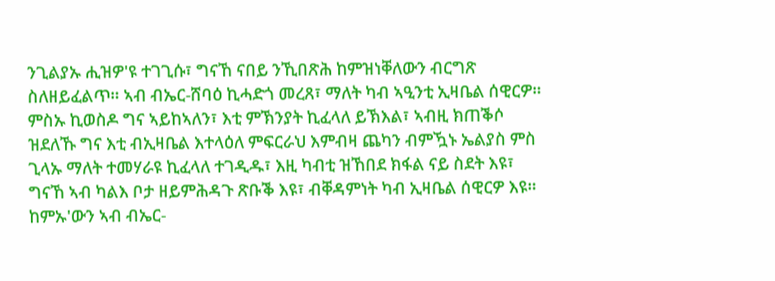ንጊልያኡ ሒዝዎ'ዩ ተገጊሱ፣ ግናኸ ናበይ ንኺበጽሕ ከምዝነቐለውን ብርግጽ ስለዘይፈልጥ። ኣብ ብኤር-ሸባዕ ኪሓድጎ መረጸ፣ ማለት ካብ ኣዒንቲ ኢዛቤል ሰዊርዎ። ምስኡ ኪወስዶ ግና ኣይከኣለን፣ እቲ ምኽንያት ኪፈላለ ይኽእል፣ ኣብዚ ክጠቕሶ ዝደለኹ ግና እቲ ብኢዛቤል እተላዕለ ምፍርራህ እምብዛ ጨካን ብምዃኑ ኤልያስ ምስ ጊላኡ ማለት ተመሃራዩ ኪፈላለ ተገዲዱ፣ እዚ ካብቲ ዝኸበደ ክፋል ናይ ስደት እዩ፣ ግናኸ ኣብ ካልእ ቦታ ዘይምሕዳጉ ጽቡቕ እዩ፣ ብቐዳምነት ካብ ኢዛቤል ሰዊርዎ እዩ። ከምኡ'ውን ኣብ ብኤር-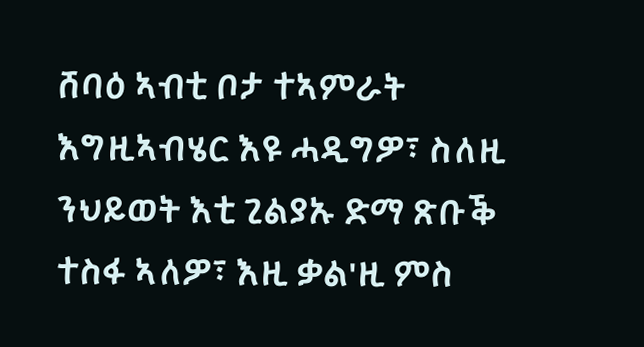ሸባዕ ኣብቲ ቦታ ተኣምራት እግዚኣብሄር እዩ ሓዲግዎ፣ ስለዚ ንህይወት እቲ ጊልያኡ ድማ ጽቡቕ ተስፋ ኣለዎ፣ እዚ ቃል'ዚ ምስ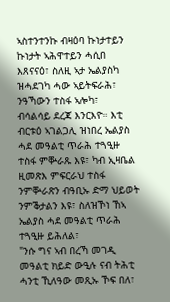ኣስተንተንኩ ብዛዕባ ኩነታተይን ኩነታት ኣሕዋተይን ሓሲበ እጸናናዕ፣ ስለዚ ኣታ ኤልያስካ ዝሓደገካ ሓው ኣይትፍራሕ፣ ንዓኻውን ተስፋ ኣሎካ፣
ብሳልሳይ ደረጃ እንርእዮ። እቲ ብርቱዕ ኣገልጋሊ ዝነበረ ኤልያስ ሓደ መዓልቲ ጥራሕ ተጓዒዙ ተስፋ ምቝራጹ እዩ፣ ካብ ኢዛቤል ዚመጽእ ምፍርራህ ተስፋ ንምቝራጽን ብዓቢኡ ድማ ህይወት ንምቕታልን እዩ፣ ስለዝኾነ ኸኣ ኤልያስ ሓደ መዓልቲ ጥራሕ ተጓዒዙ ይሕለል፣
"ንሱ ግና ኣብ በረኻ መገዲ መዓልቲ ክይድ ውዒሉ ናብ ትሕቲ ሓንቲ ኺለዓው መጺኡ ኾፍ በለ፣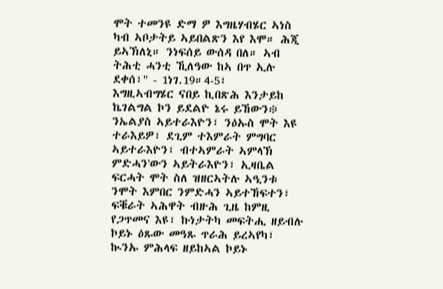ሞት ተመንዩ ድማ ዎ እግዜሃብሄር ኣነስ ካብ ኣቦታትይ ኣይበልጽን እየ እሞ። ሕጂ ይኣኽለኒ። ንነፍሰይ ውሰዳ በለ። ኣብ ትሕቲ ሓንቲ ኺለዓው ከኣ በጥ ኢሉ ደቀሰ፣" - 1ነገ.19።4-5፣
እግዚኣብግሄር ናበይ ኪበጽሕ እንታይከ ኬገልግል ኮን ይደልዮ ኔሩ ይኸውን፨ ንኤልያስ ኣይተራእዮን፣ ንዕኡስ ሞት እዩ ተራእይዎ፣ ደጊም ተእምራት ምግባር ኣይተራእዮን፣ ብተኣምራት ኣምላኽ ምድሓን'ውን ኣይትራእዮን፣ ኢዛቤል ፍርሓት ሞት ስለ ዝዘርኣትሉ ኣዒንቱ ንሞት እምበር ንምድሓን ኣይተኸፍተን፣
ፍቑራት ኣሕዋት ብዙሕ ጊዜ ከምዚ የጋጥመና እዩ፣ ኩነታትካ መፍትሒ ዘይብሉ ኮይኑ ዕጹው መዓጹ ጥራሕ ይረኣየካ፣ ኲንኡ ምሕላፍ ዘይከኣል ኮይኑ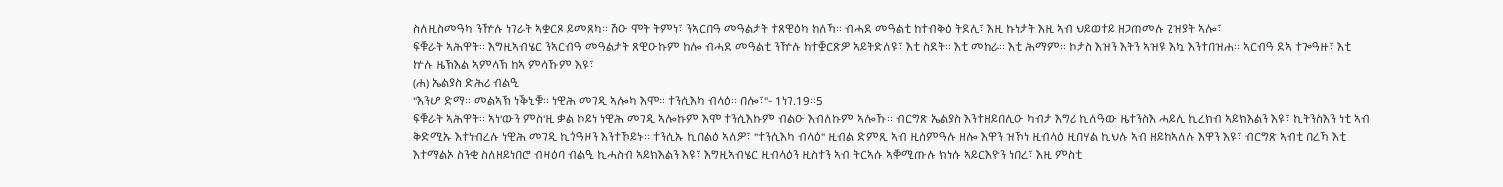ስለዚስመዓካ ንዅሉ ነገራት ኣቋርጾ ይመጸካ። ሽዑ ሞት ትምነ፣ ንኣርበዓ መዓልታት ተጸዊዕካ ከለኻ። ብሓደ መዓልቲ ከተብቅዕ ትደሊ፣ እዚ ኩነታት እዚ ኣብ ህይወተይ ዘጋጠመሉ ጊዝያት ኣሎ፣
ፍቑራት ኣሕዋት። እግዚኣብሄር ንኣርብዓ መዓልታት ጸዊዑኩም ከሎ ብሓደ መዓልቲ ንዅሉ ከተቛርጽዎ ኣይትድለዩ፣ እቲ ስደት። እቲ መከራ። እቲ ሕማም። ኮታስ እዝን እትን ኣዝዩ እኳ እንተበዝሐ። ኣርብዓ ደኣ ተጐዓዙ፣ እቲ ኵሉ ዜኽእል ኣምላኽ ከኣ ምሳኹም እዩ፣
(ሐ) ኤልያስ ድሕሪ ብልዒ
"እንሆ ድማ። መልኣኽ ነቕኒቑ። ነዊሕ መገዲ ኣሎካ እሞ። ተንሲእካ ብላዕ። በሎ፣"- 1ነገ.19።5
ፍቑራት ኣሕዋት። ኣነ'ውን ምስ'ዚ ቃል ኮይነ ነዊሕ መገዲ ኣሎኩም እሞ ተንሲእኩም ብልዑ እብለኩም ኣሎኹ። ብርግጽ ኤልያስ እንተዘይበሊዑ ካብታ እግሪ ኪለዓው ዜተንስእ ሓይሊ ኪረክብ ኣይክእልን እዩ፣ ኪትንስእን ነቲ ኣብ ቅድሚኡ እተነብረሉ ነዊሕ መገዲ ኪጎዓዞን እንተኾይኑ። ተንሲኡ ኪበልዕ ኣለዎ፣ "ተንሲእካ ብላዕ" ዚብል ድምጺ ኣብ ዚሰምዓሉ ዘሎ እዋን ዝኾነ ዚብላዕ ዚበሃል ኪህሉ ኣብ ዘይከኣለሉ እዋን እዩ፣ ብርግጽ ኣብቲ በረኻ እቲ እተማልኦ ስንቂ ስለዘይነበሮ ብዛዕባ ብልዒ ኪሓስብ ኣይክእልን እዩ፣ እግዚኣብሄር ዚብላዕን ዚስተን ኣብ ትርኣሱ ኣቐሚጡሉ ክነሱ ኣይርእዮን ነበረ፣ እዚ ምስቲ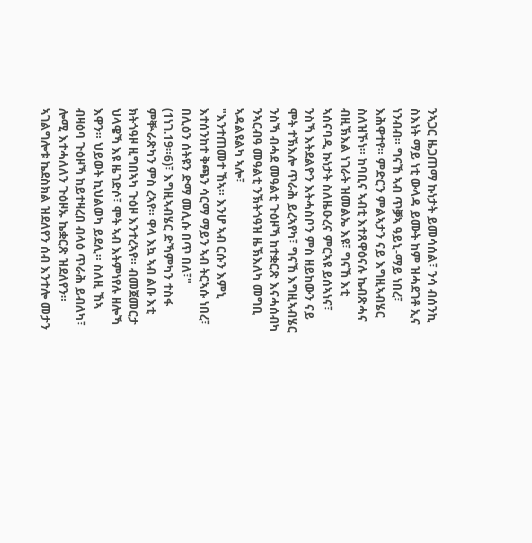ንኣጋር ዜጋጠማ ኩነታት ይመሳሰል፣ ንሳ ብሰንኪ ስእነት ማይ ነቲ ውላዳ ይሙት ከም ዝሓደገቶ ኢና ነንብብ። ግናኸ ኣብ ጥቓኣ ዓይኒ-ማይ ነበረ፣ እሕዋተየ። ምድርን ምልኣታን ናይ እግዚኣብሄር ስለዝኾነ። ከባቢና ኣብቲ እተጸዋዕናሉ ኬብጽሓና ብዚኽእል ነገራት ዝመልኤ እዩ፣ ግናኸ እቲ ኣሰናባዲ ኩነታት ስለዜዑረና ምርኣዩ ይሰኣነና፣ ንስኻ እትደልዮን እትሓስቦን ምስ ዘይከውን ናይ ሞት ተኽእሎ ጥራሕ ይረኣየካ፣ ግናኸ እግዚኣብሄር ንስኻ ብሓደ መዓልቲ ጉዕዞኻ ከተቋርጽ እናሓሰብካ ንኣርብዓ መዓልቲ ንኽትጎዓዝ ዜኽእለካ መግቢ ኣዳልዩልካ ኣሎ፣
"እንተጠመተ ኸኣ። እንሆ ኣብ ርሱን እምኒ እተሰንከተ ቅጫን ሳርማ ማይን ኣብ ትርኣሱ ነበረ፣ በሊዕን ሰትዩን ድማ መሊሱ በጥ በለ፣" (1ነገ.19።6)፣ እግዚኣብሄር ድኻምካን ተስፋ ምቝራጽካን ምስ ረኣየ። ዋላ እኳ ኣብ ልቡ እቲ ክትጎዓዞ ዚግበኣካ ጉዕዞ እንተረኣየ። ብመጀመርታ ህላዌኻ እዩ ዜገድሶ፣ ሞት ኣብ እትምነየሉ ዘሎኻ እዋን። ህይወት ኪህልወካ ይደሊ። ስለዚ ኸኣ ብዛዕባ ጉዕዞኻ ከይተዛረበ ብላዕ ጥራሕ ይብለካ፣
ሎሚ እተሓለለን ጉዕዞኡ ኬቋርጽ ዝደለየን። ኣገልግሎቱ ኬደስክል ዝደለየን ሰብ እንተሎ መታን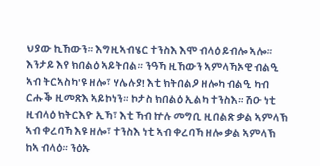ህያው ኪኸውን። እግዚኣብሄር ተንስእ እሞ ብላዕ ይብሎ ኣሎ። እንታይ እየ ክበልዕ ኣይትበል። ንዓኻ ዚኸውን ኣምላኻኦዊ ብልዒ ኣብ ትርኣስካ'ዩ ዘሎ፣ ሃሌሉያ! እቲ ክትበልዖ ዘሎካ ብልዒ ካብ ርሑቕ ዚመጽእ ኣይኮነን። ኮታስ ክበልዕ ኢልካ ተንስእ። ሽዑ ነቲ ዚብላዕ ክትርእዮ ኢኻ፣ እቲ ኻብ ኵሉ መግቢ ዚበልጽ ቃል ኣምላኽ ኣብ ቀረባኻ እዩ ዘሎ፣ ተንስእ ነቲ ኣብ ቀረባኻ ዘሎ ቃል ኣምላኽ ከኣ ብላዕ። ንዕኡ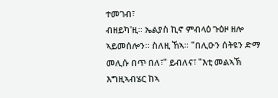ተመገብ፣
ብዘይካ'ዚ። ኤልያስ ኪኖ ምብላዕ ጉዕዞ ዘሎ ኣይመሰሎን። ስለዚ ኸኣ። "በሊዑን ሰትዩን ድማ መሊሱ በጥ በለ፣" ይብለና፣ "እቲ መልኣኽ እግዚኣብሄር ከኣ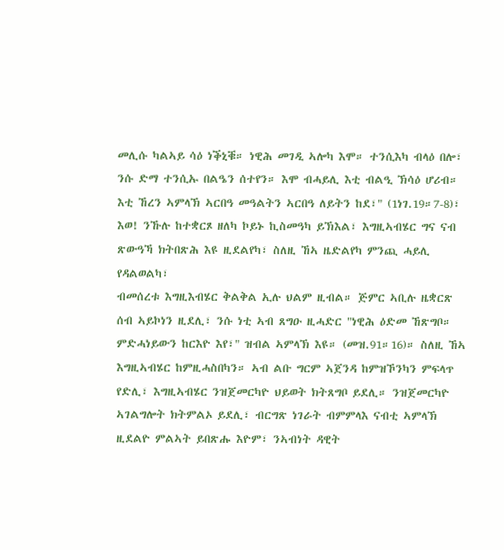መሊሱ ካልኣይ ሳዕ ነቕኒቑ። ነዊሕ መገዲ ኣሎካ እሞ። ተንሲእካ ብላዕ በሎ፣ ንሱ ድማ ተንሲኡ በልዔን ሰተየን። እሞ ብሓይሊ እቲ ብልዒ ኽሳዕ ሆሪብ። እቲ ኸረን ኣምላኽ ኣርበዓ መዓልትን ኣርበዓ ለይትን ከደ፣" (1ነገ.19።7-8)፣ እወ! ንኹሉ ከተቋርጾ ዘለካ ኮይኑ ኪስመዓካ ይኽእል፣ እግዚኣብሄር ግና ናብ ጽውዓኻ ክትበጽሕ እዩ ዚደልየካ፣ ስለዚ ኸኣ ዜድልየካ ምንጪ ሓይሊ የዳልወልካ፣
ብመሰረቱ እግዚእብሄር ቅልቅል ኢሉ ህልም ዚብል። ጅምር ኣቢሉ ዜቋርጽ ሰብ ኣይኮነን ዚደሊ፣ ንሱ ነቲ ኣብ ጸግዑ ዚሓድር "ነዊሕ ዕድመ ኸጽግቦ። ምድሓነይውን ከርእዮ እየ፣" ዝብል ኣምላኽ እዩ። (መዝ.91።16)። ስለዚ ኸኣ እግዚኣብሄር ከምዚሓስበካን። ኣብ ልቡ ግርም ኣጀንዳ ከምዝኾንካን ምፍላጥ የድሊ፣ እግዚኣብሄር ንዝጀመርካዮ ህይወት ክትጸግቦ ይደሊ። ንዝጀመርካዮ ኣገልግሎት ክትምልኦ ይደሊ፣ ብርግጽ ነገራት ብምምላእ ናብቲ ኣምላኽ ዚደልዮ ምልኣት ይበጽሑ እዮም፣ ንኣብነት ዳዊት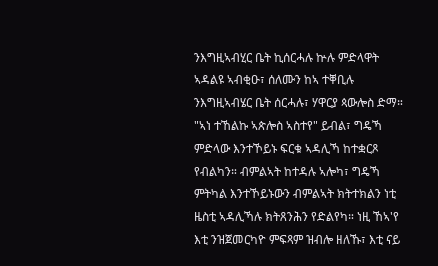ንእግዚኣብሂር ቤት ኪሰርሓሉ ኵሉ ምድላዋት ኣዳልዩ ኣብቂዑ፣ ሰለሙን ከኣ ተቐቢሉ ንእግዚኣብሄር ቤት ሰርሓሉ፣ ሃዋርያ ጳውሎስ ድማ። "ኣነ ተኸልኩ ኣጵሎስ ኣስተየ" ይብል፣ ግዴኻ ምድላው እንተኾይኑ ፍርቁ ኣዳሊኻ ከተቋርጾ የብልካን። ብምልኣት ከተዳሉ ኣሎካ፣ ግዴኻ ምትካል እንተኾይኑውን ብምልኣት ክትተክልን ነቲ ዜስቲ ኣዳሊኻሉ ክትጸንሕን የድልየካ። ነዚ ኸኣ'የ እቲ ንዝጀመርካዮ ምፍጻም ዝብሎ ዘለኹ፣ እቲ ናይ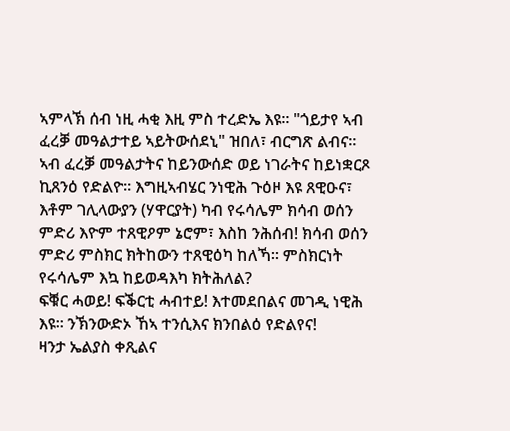ኣምላኽ ሰብ ነዚ ሓቂ እዚ ምስ ተረድኤ እዩ። "ጎይታየ ኣብ ፈረቓ መዓልታተይ ኣይትውሰደኒ" ዝበለ፣ ብርግጽ ልብና። ኣብ ፈረቓ መዓልታትና ከይንውሰድ ወይ ነገራትና ከይነቋርጾ ኪጸንዕ የድልዮ። እግዚኣብሄር ንነዊሕ ጉዕዞ እዩ ጸዊዑና፣ እቶም ገሊላውያን (ሃዋርያት) ካብ የሩሳሌም ክሳብ ወሰን ምድሪ እዮም ተጸዊዖም ኔሮም፣ እስከ ንሕሰብ! ክሳብ ወሰን ምድሪ ምስክር ክትከውን ተጸዊዕካ ከለኻ። ምስክርነት የሩሳሌም እኳ ከይወዳእካ ክትሕለል?
ፍቑር ሓወይ! ፍቕርቲ ሓብተይ! እተመደበልና መገዲ ነዊሕ እዩ። ንኽንውድኦ ኸኣ ተንሲእና ክንበልዕ የድልየና!
ዛንታ ኤልያስ ቀጺልና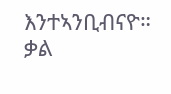እንተኣንቢብናዮ። ቃል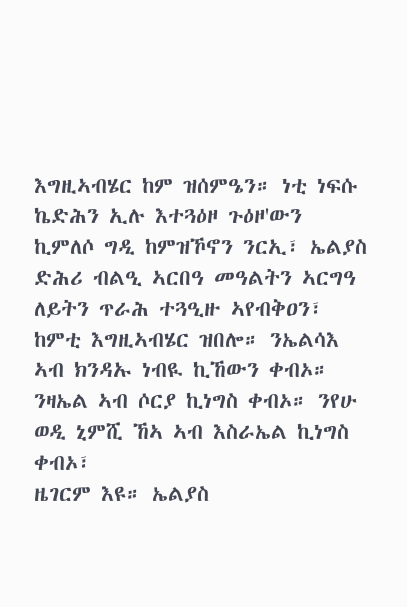እግዚኣብሄር ከም ዝሰምዔን። ነቲ ነፍሱ ኬድሕን ኢሉ እተጓዕዞ ጉዕዞ'ውን ኪምለሶ ግዲ ከምዝኾኖን ንርኢ፣ ኤልያስ ድሕሪ ብልዒ ኣርበዓ መዓልትን ኣርግዓ ለይትን ጥራሕ ተጓዒዙ ኣየብቅዐን፣ ከምቲ እግዚኣብሄር ዝበሎ። ንኤልሳእ ኣብ ክንዳኡ ነብዪ ኪኸውን ቀብኦ። ንዛኤል ኣብ ሶርያ ኪነግስ ቀብኦ። ንየሁ ወዲ ኒምሺ ኸኣ ኣብ እስራኤል ኪነግስ ቀብኦ፣
ዜገርም እዩ። ኤልያስ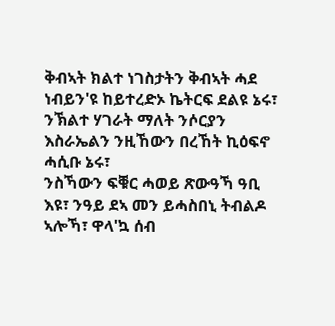ቅብኣት ክልተ ነገስታትን ቅብኣት ሓደ ነብይን'ዩ ከይተረድኦ ኬትርፍ ደልዩ ኔሩ፣ ንኽልተ ሃገራት ማለት ንሶርያን እስራኤልን ንዚኸውን በረኸት ኪዕፍኖ ሓሲቡ ኔሩ፣
ንስኻውን ፍቑር ሓወይ ጽውዓኻ ዓቢ እዩ፣ ንዓይ ደኣ መን ይሓስበኒ ትብልዶ ኣሎኻ፣ ዋላ'ኳ ሰብ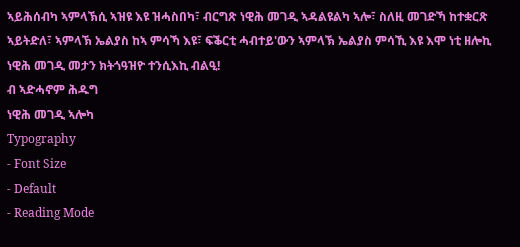ኣይሕሰብካ ኣምላኽሲ ኣዝዩ እዩ ዝሓስበካ፣ ብርግጽ ነዊሕ መገዲ ኣዳልዩልካ ኣሎ፣ ስለዚ መገድኻ ከተቋርጽ ኣይትድለ፣ ኣምላኽ ኤልያስ ከኣ ምሳኻ እዩ፣ ፍቕርቲ ሓብተይ'ውን ኣምላኽ ኤልያስ ምሳኺ እዩ እሞ ነቲ ዘሎኪ ነዊሕ መገዲ መታን ክትጎዓዝዮ ተንሲእኪ ብልዒ!
ብ ኣድሓኖም ሕዱግ
ነዊሕ መገዲ ኣሎካ
Typography
- Font Size
- Default
- Reading Mode